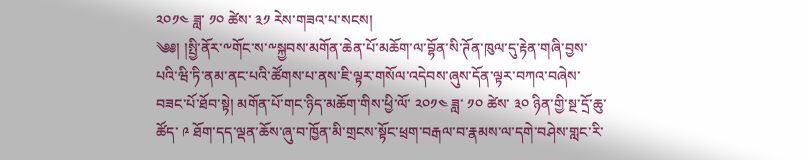༢༠༡༤ ཟླ་ ༡༠ ཚེས་ ༣༡ རེས་གཟའ་པ་སངས།
༄༅། །སྤྱི་ནོར་༸གོང་ས་༸སྐྱབས་མགོན་ཆེན་པོ་མཆོག་ལ་བྷོན་སི་ཊོན་ཁུལ་དུ་རྟེན་གཞི་བྱས་པའི་ཝི་ཏི་ནམ་ནང་པའི་ཚོགས་པ་ནས་ཇི་ལྟར་གསོལ་འདེབས་ཞུས་དོན་ལྟར་བཀའ་བཞེས་བཟང་པོ་ཐོབ་སྟེ། མགོན་པོ་གང་ཉིད་མཆོག་གིས་ཕྱི་ལོ་ ༢༠༡༤ ཟླ་ ༡༠ ཚེས་ ༣༠ ཉིན་གྱི་སྔ་དྲོ་ཆུ་ཚོད་ ༩ ཐོག་དད་ལྡན་ཆོས་ཞུ་བ་ཁྱོན་མི་གྲངས་སྟོང་ཕྲག་བརྒལ་བ་རྣམས་ལ་དགེ་བཤེས་གླང་རི་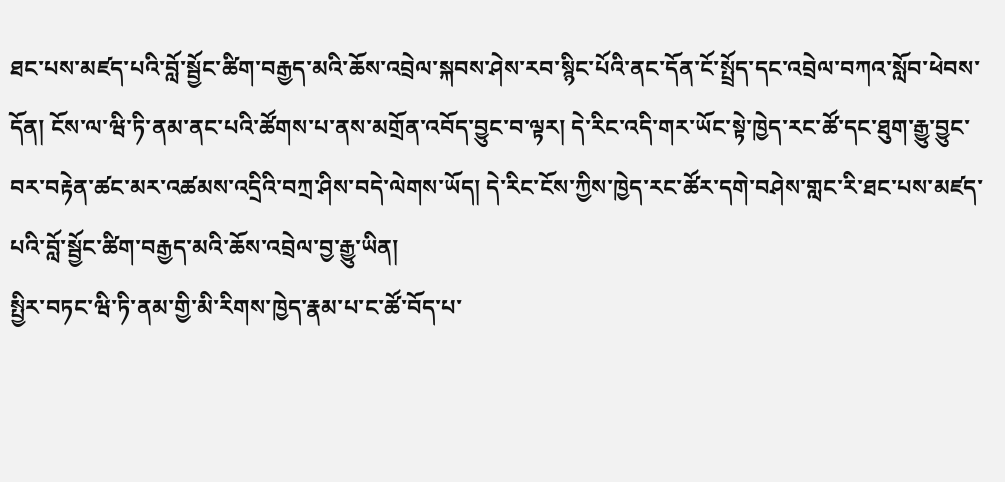ཐང་པས་མཛད་པའི་བློ་སྦྱོང་ཚིག་བརྒྱད་མའི་ཆོས་འབྲེལ་སྐབས་ཤེས་རབ་སྙིང་པོའི་ནང་དོན་ངོ་སྤྲོད་དང་འབྲེལ་བཀའ་སློབ་ཕེབས་དོན། ངོས་ལ་ཝི་ཏི་ནམ་ནང་པའི་ཚོགས་པ་ནས་མགྲོན་འབོད་བྱུང་བ་ལྟར། དེ་རིང་འདི་གར་ཡོང་སྟེ་ཁྱེད་རང་ཚོ་དང་ཐུག་རྒྱུ་བྱུང་བར་བརྟེན་ཚང་མར་འཚམས་འདྲིའི་བཀྲ་ཤིས་བདེ་ལེགས་ཡོད། དེ་རིང་ངོས་ཀྱིས་ཁྱེད་རང་ཚོར་དགེ་བཤེས་གླང་རི་ཐང་པས་མཛད་པའི་བློ་སྦྱོང་ཚིག་བརྒྱད་མའི་ཆོས་འབྲེལ་བྱ་རྒྱུ་ཡིན།
སྤྱིར་བཏང་ཝི་ཏི་ནམ་གྱི་མི་རིགས་ཁྱེད་རྣམ་པ་ང་ཚོ་བོད་པ་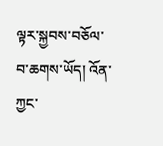ལྟར་སྐྱབས་བཅོལ་བ་ཆགས་ཡོད། འོན་ཀྱང་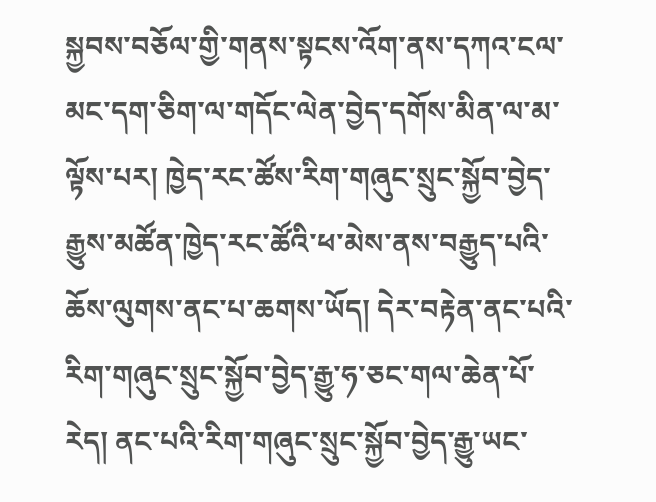སྐྱབས་བཅོལ་གྱི་གནས་སྟངས་འོག་ནས་དཀའ་ངལ་མང་དག་ཅིག་ལ་གདོང་ལེན་བྱེད་དགོས་མིན་ལ་མ་ལྟོས་པར། ཁྱེད་རང་ཚོས་རིག་གཞུང་སྲུང་སྐྱོབ་བྱེད་རྒྱུས་མཚོན་ཁྱེད་རང་ཚོའི་ཕ་མེས་ནས་བརྒྱུད་པའི་ཆོས་ལུགས་ནང་པ་ཆགས་ཡོད། དེར་བརྟེན་ནང་པའི་རིག་གཞུང་སྲུང་སྐྱོབ་བྱེད་རྒྱུ་ཧ་ཅང་གལ་ཆེན་པོ་རེད། ནང་པའི་རིག་གཞུང་སྲུང་སྐྱོབ་བྱེད་རྒྱུ་ཡང་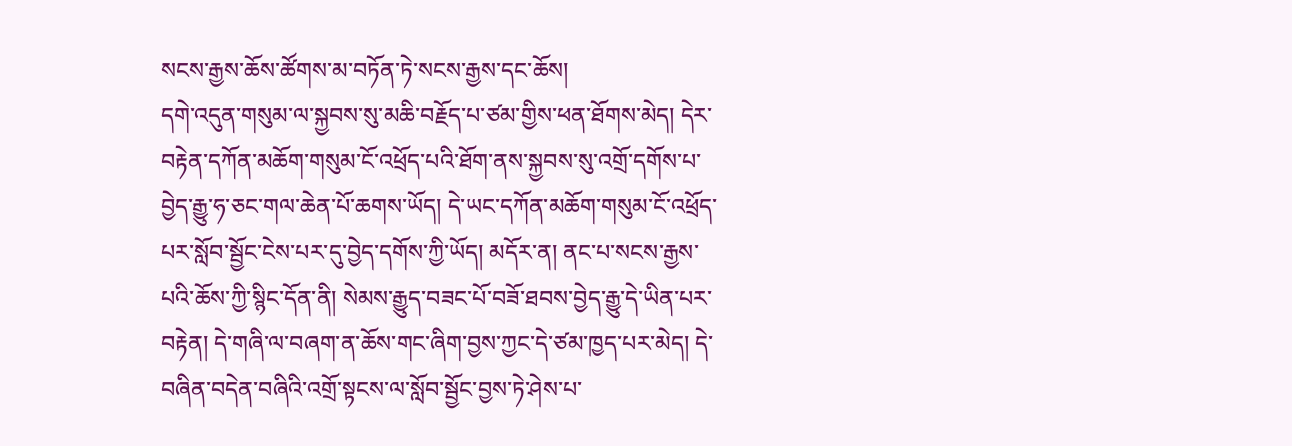སངས་རྒྱས་ཆོས་ཚོགས་མ་བཏོན་ཏེ་སངས་རྒྱས་དང་ཆོས།
དགེ་འདུན་གསུམ་ལ་སྐྱབས་སུ་མཆི་བརྗོད་པ་ཙམ་གྱིས་ཕན་ཐོགས་མེད། དེར་བརྟེན་དཀོན་མཆོག་གསུམ་ངོ་འཕྲོད་པའི་ཐོག་ནས་སྐྱབས་སུ་འགྲོ་དགོས་པ་བྱེད་རྒྱུ་ཧ་ཅང་གལ་ཆེན་པོ་ཆགས་ཡོད། དེ་ཡང་དཀོན་མཆོག་གསུམ་ངོ་འཕྲོད་པར་སློབ་སྦྱོང་ངེས་པར་དུ་བྱེད་དགོས་ཀྱི་ཡོད། མདོར་ན། ནང་པ་སངས་རྒྱས་པའི་ཆོས་ཀྱི་སྙིང་དོན་ནི། སེམས་རྒྱུད་བཟང་པོ་བཟོ་ཐབས་བྱེད་རྒྱུ་དེ་ཡིན་པར་བརྟེན། དེ་གཞི་ལ་བཞག་ན་ཆོས་གང་ཞིག་བྱས་ཀྱང་དེ་ཙམ་ཁྱད་པར་མེད། དེ་བཞིན་བདེན་བཞིའི་འགྲོ་སྟངས་ལ་སློབ་སྦྱོང་བྱས་ཏེ་ཤེས་པ་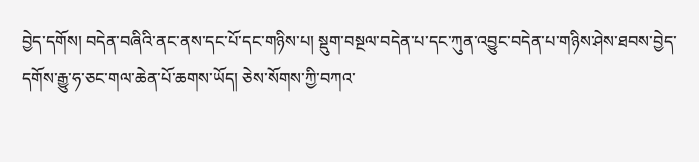བྱེད་དགོས། བདེན་བཞིའི་ནང་ནས་དང་པོ་དང་གཉིས་པ། སྡུག་བསྔལ་བདེན་པ་དང་ཀུན་འབྱུང་བདེན་པ་གཉིས་ཤེས་ཐབས་བྱེད་དགོས་རྒྱུ་ཧ་ཅང་གལ་ཆེན་པོ་ཆགས་ཡོད། ཅེས་སོགས་ཀྱི་བཀའ་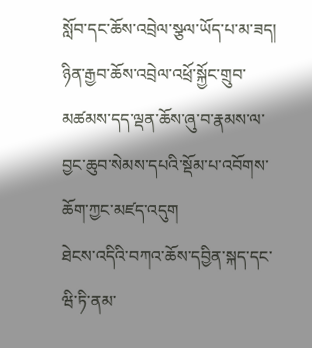སློབ་དང་ཆོས་འབྲེལ་སྩལ་ཡོད་པ་མ་ཟད། ཉིན་རྒྱབ་ཆོས་འབྲེལ་འཕྲོ་སྐྱོང་གྲུབ་མཚམས་དད་ལྡན་ཆོས་ཞུ་བ་རྣམས་ལ་བྱང་ཆུབ་སེམས་དཔའི་སྡོམ་པ་འབོགས་ཆོག་ཀྱང་མཛད་འདུག
ཐེངས་འདིའི་བཀའ་ཆོས་དབྱིན་སྐད་དང་ཝི་ཏི་ནམ་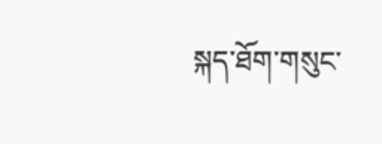སྐད་ཐོག་གསུང་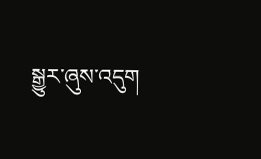སྒྱུར་ཞུས་འདུག